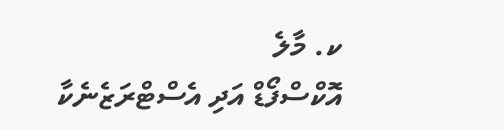ކ. މާލެ
އޮކްސްފޯޑް އަދި އެސްޓްރަޒެނެކާ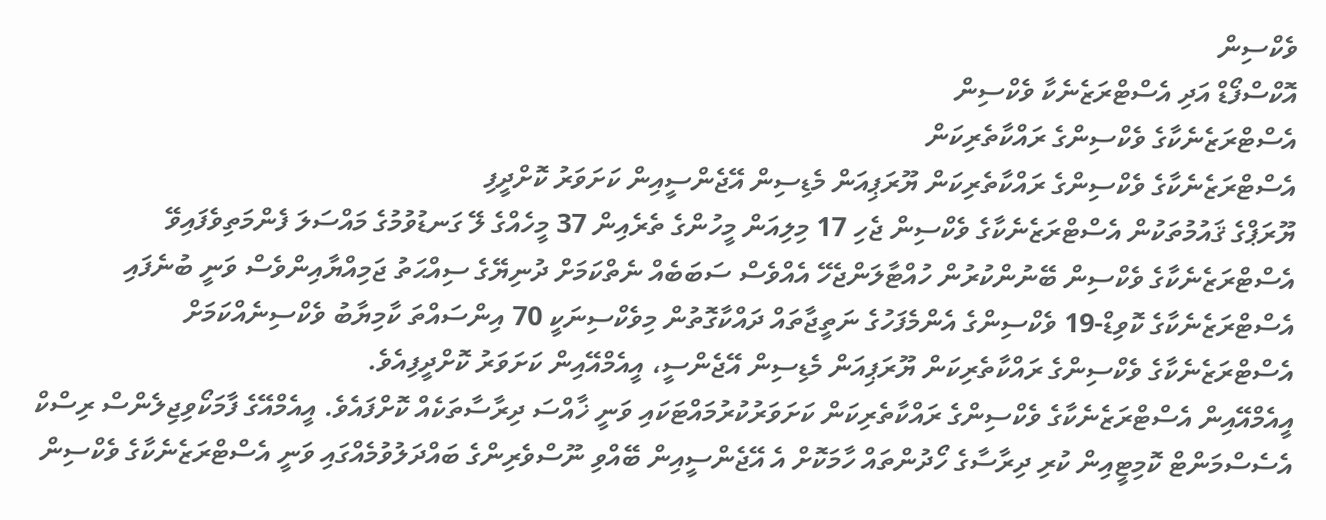ވެކްސިން
އޮކްސްފޯޑް އަދި އެސްޓްރަޒެނެކާ ވެކްސިން
އެސްޓްރަޒެނެކާގެ ވެކްސިންގެ ރައްކާތެރިކަން
އެސްޓްރަޒެނެކާގެ ވެކްސިންގެ ރައްކާތެރިކަން ޔޫރަޕިއަން މެޑިސިން އޭޖެންސީއިން ކަށަވަރު ކޮށްދީފި
ޔޫރަޕްގެ ޤައުމުތަކުން އެސްޓްރަޒެނެކާގެ ވެކްސިން ޖެހި 17 މިލިއަން މީހުންގެ ތެރެއިން 37 މީހެއްގެ ލޭ ގަނޑުވުމުގެ މައްސަލަ ފެންމަތިވެފައިވޭ
އެސްޓްރަޒެނެކާގެ ވެކްސިން ބޭނުންކުރުން ހުއްޓާލަންޖެހޭ އެއްވެސް ސަބަބެއް ނެތްކަމަށް ދުނިޔޭގެ ސިއްޙަތު ޖަމިއްޔާއިންވެސް ވަނީ ބުނެފައި
އެސްޓްރަޒެނެކާގެ ކޮވިޑް-19 ވެކްސިންގެ އެންމެފަހުގެ ނަތީޖާތައް ދައްކާގޮތުން މިވެކްސިނަކީ 70 އިންސައްތަ ކާމިޔާބު ވެކްސިނެއްކަމަށް
އެސްޓްރަޒެނެކާގެ ވެކްސިންގެ ރައްކާތެރިކަން ޔޫރަޕިއަން މެޑިސިން އޭޖެންސީ، އީއެމްއޭއިން ކަށަވަރު ކޮށްދީފިއެވެ.
އީއެމްއޭއިން އެސްޓްރަޒެނެކާގެ ވެކްސިންގެ ރައްކާތެރިކަން ކަށަވަރުކުރުމައްޓަކައި ވަނީ ޚާއްސަ ދިރާސާތަކެއް ކޮށްފައެވެ. އީއެމްއޭގެ ފާމަކޯވިޖިލެންސް ރިސްކް އެސެސްމަންޓް ކޮމިޓީއިން ކުރި ދިރާސާގެ ހޯދުންތައް ހާމަކޮށް އެ އޭޖެންސީއިން ބޭއްވި ނޫސްވެރިންގެ ބައްދަލުވުމެއްގައި ވަނީ އެސްޓްރަޒެނެކާގެ ވެކްސިން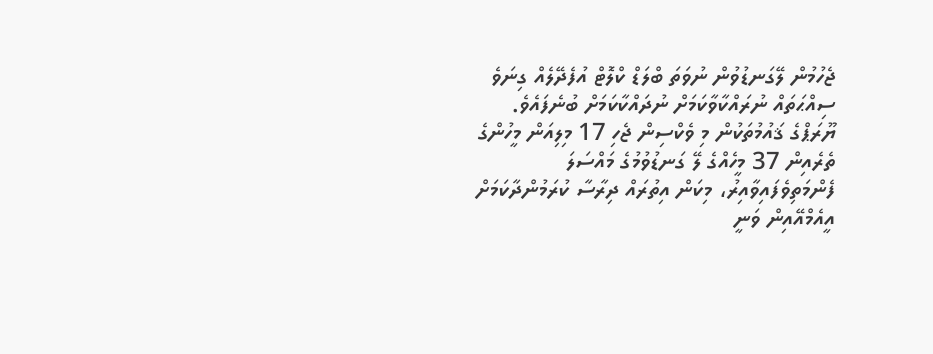ޖެހުމުން ލޭގަނޑުވުން ނުވަތަ ބްލަޑް ކްލޮޓް އުފެދޭލެއް ގިނަވެ ސިއްޙަތައް ނުރައްކާވާކަމަށް ނުދައްކާކަމަށް ބުނެފައެވެ.
ޔޫރަޕްގެ ޤައުމުތަކުން މި ވެކްސިން ޖެހި 17 މިލިއަން މީހުންގެ ތެރެއިން 37 މީހެއްގެ ލޭ ގަނޑުވުމުގެ މައްސަލަ ފެންމަތިވެފައިވާއިރު، މިކަން އިތުރައް ދިރާސާ ކުރަމުންދާކަމަށް އީއެމްއޭއިން ވަނީ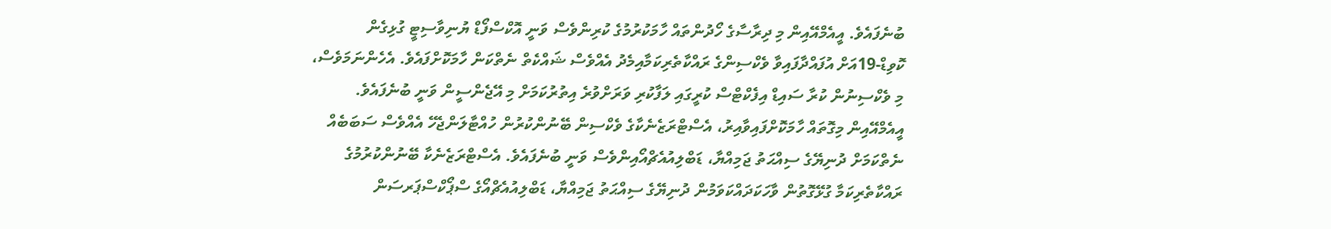ބުނެފައެވެ. އީއެމްއޭއިން މި ދިރާސާގެ ހޯދުންތައް ހާމަކުރުމުގެ ކުރިންވެސް ވަނީ އޮކްސްފޯޑް ޔުނިވާސިޓީ ގުޅިގެން ކޮވިޑް-19އަށް އުފައްދާފައިވާ ވެކްސިންގެ ރައްކާތެރިކަމާއިމެދު އެއްވެސް ޝައްކެތް ނެތްކަން ހާމަކޮށްފައެވެ. އެހެންނަމަވެސް، މި ވެކްސިނުން ކުރާ ސައިޑް އިފެކްޓްސް ކުރީގައި ލަފާކުރި ވަރަށްވުރެ އިތުރުކަމަށް މި އޭޖެންސީން ވަނީ ބުނެފައެވެ.
އީއެމްއޭއިން މިގޮތައް ހާމަކޮށްފައިވާއިރު، އެސްޓްރަޒެނެކާގެ ވެކްސިން ބޭނުންކުރުން ހުއްޓާލަންޖެހޭ އެއްވެސް ސަބަބެއް ނެތްކަމަށް ދުނިޔޭގެ ސިއްޙަތު ޖަމިއްޔާ، ޑަބްލިއުއެޗްއޯއިންވެސް ވަނީ ބުނެފައެވެ. އެސްޓްރަޒެނެކާ ބޭނުންކުރުމުގެ ރައްކާތެރިކަމާ ގުޅޭގޮތުން ވާހަކަދައްކަވަމުން ދުނިޔޭގެ ސިއްޙަތު ޖަމިއްޔާ، ޑަބްލިއުއެޗްއޯގެ ސްޕޯކްސްޕަރސަން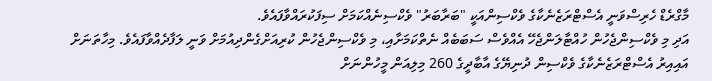މާގްރެޑް ހެރިސްވަނީ އެސްޓްރަޒެނެކާގެ ވެކްސިންއަކީ "ބަރާބަރު" ވެކްސިނެއްކަމަށް ސިފަކުރައްވާފައެވެ.
އަދި މި ވެކްސިންޖެހުން ހުއްޓާލަންޖެހޭ އެއްވެސް ސަބަބެއް ނެތްކަމަށާއި، މި ވެކްސިންޖެހުން ކުރިއަށްގެންދިއުމަށް ވަނީ ލަފާދެއްވާފައެވެ. މިހާތަނަށް އައިއިރު އެސްޓްރަޒެނެކާގެ ވެކްސިން ދުނިޔޭގެ އާބާދީގެ 260 މިލިއަން މީހުންނަށް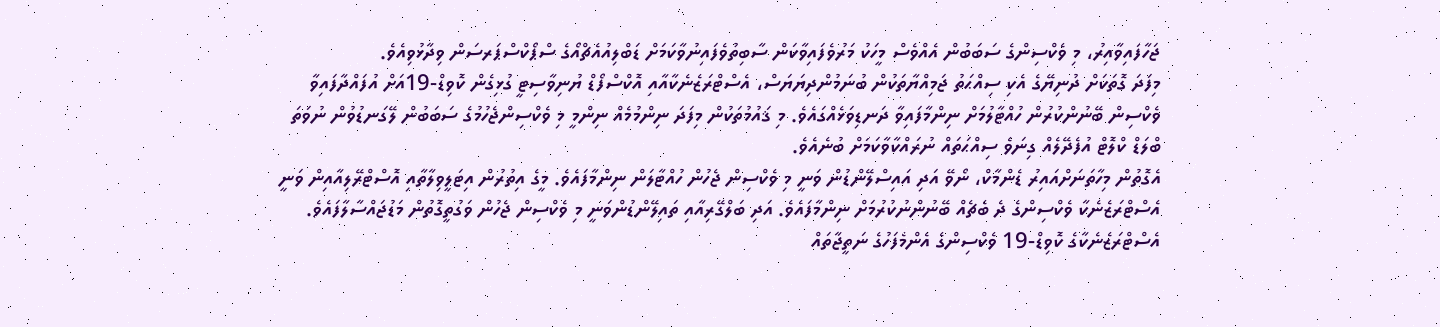ޖަހާފައިވާއިރު، މި ވެކްސިންގެ ސަބަބުން އެއްވެސް މީހަކު މަރުވެފައިވާކަން ސާބިތުވެފައިނުވާކަމަށް ޑަބްލިއުއެޗްއޯގެ ސްޕޯކްސްޕަރސަން ވިދާޅުވިއެވެ.
މިފަދަ ގޮތަކަށް ދުނިޔޭގެ އެކި ސިއްޙަތު ޖަމިއްޔާތަކުން ބުނަމުންދިޔަޔަސް، އެސްޓްރަޒެނެކާއާއި އޮކްސްފޯޑް ޔުނިވާސިޓީ ގުޅިގެން ކޮވިޑް-19އަށް އުފައްދާފައިވާ ވެކްސިން ބޭނުންކުރުން ހުއްޓާލުމަށް ނިންމާފައިވާ ދަނޑިވަޅެއްގައެވެ. މި ޤައުމުތަކުން މިފަދަ ނިންމުމެއް ނިންމީ މި ވެކްސިންޖެހުމުގެ ސަބަބުން ލޭގަނޑުވުން ނުވަތަ ބްލަޑް ކްލޮޓް އުފެދޭލެއް ގިނަވެ ސިއްޙަތައް ނުރައްކާވާކަމަށް ބުނެއެވެ.
އެގޮތުން މިހާތަނަށްއައިރު ޑެންމާކް، ނޯވޭ އަދި އައިސްލޭންޑުން ވަނީ މި ވެކްސިން ޖެހުން ހުއްޓާލަން ނިންމާފައެވެ. މީގެ އިތުރުން އިޓަލީވިލާތާއި އޮސްޓްރޭލިއާއިން ވަނީ އެސްޓްރަޒެނެކާ ވެކްސިންގެ ދެ ބެޗެއް ބޭނުންނުކުރުމަށް ނިންމާފައެވެ. އަދި ބަލްގޭރިއާއި ތައިލޭންޑުންވަނީ މި ވެކްސިން ޖެހުން ވަގުތީގޮތުން މަޑުޖައްސާލާފައެވެ.
އެސްޓްރަޒެނެކާގެ ކޮވިޑް-19 ވެކްސިންގެ އެންމެފަހުގެ ނަތީޖާތައް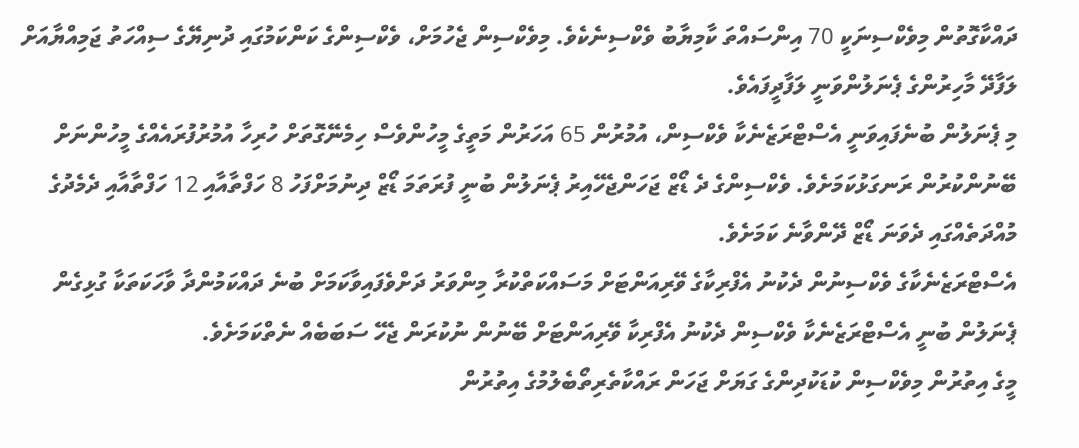ދައްކާގޮތުން މިވެކްސިނަކީ 70 އިންސައްތަ ކާމިޔާބު ވެކްސިނެކެވެ. މިވެކްސިން ޖެހުމަށް، ވެކްސިންގެ ކަންކަމުގައި ދުނިޔޭގެ ސިއްހަތު ޖަމިއްޔާއަށް ލަފާދޭ މާހިރުންގެ ޕެނަލުންވަނީ ލަފާދީފައެވެ.
މި ޕެނަލުން ބުނެފައިވަނީ އެސްޓްރަޒެނެކާ ވެކްސިން، އުމުރުން 65 އަހަރުން މަތީގެ މީހުންވެސް ހިމެނޭގޮތަށް ހުރިހާ އުމުރުފުރައެއްގެ މީހުންނަށް ބޭނުންކުރުން ރަނގަޅުކަމަށެވެ. ވެކްސިންގެ ދެ ޑޯޒް ޖަހަންޖެހޭއިރު ޕެނަލުން ބުނީ ފުރަތަމަ ޑޯޒް ދިނުމަށްފަހު 8 ހަފްތާއާއި 12 ހަފްތާއާއި ދެމެދުގެ މުއްދަތެއްގައި ދެވަނަ ޑޯޒް ދޭންވާނެ ކަމަށެވެ.
އެސްޓްރަޒެނެކާގެ ވެކްސިނުން ދެކުނު އެފްރިކާގެ ވޭރިއަންޓަށް މަސައްކަތްކުރާ މިންވަރު ދަށްވެފައިވާކަމަށް ބުނެ ދައްކަމުންދާ ވާހަކަތަކާ ގުޅިގެން ޕެނަލުން ބުނީ އެސްޓްރަޒެނެކާ ވެކްސިން ދެކުނު އެފްރިކާ ވޭރިއަންޓަށް ބޭނުން ނުކުރަން ޖެހޭ ސަބަބެއް ނެތްކަމަށެވެ.
މީގެ އިތުރުން މިވެކްސިން ކުޑަކުދިންގެ ގަޔަށް ޖަހަން ރައްކާތެރިތޯބެލުމުގެ އިތުރުން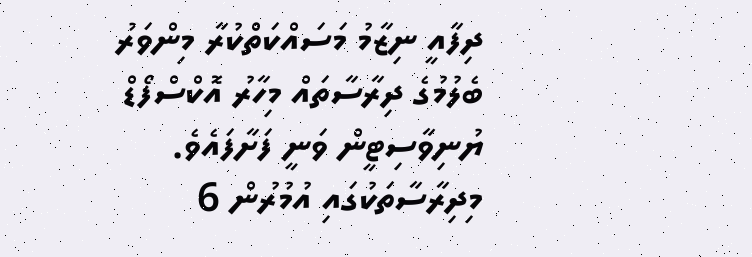ދިފާއީ ނިޒާމު މަސައްކަތްކުރާ މިންވަރު ބެލުމުގެ ދިރާސާތައް މިހާރު އޮކްސްފޯޑް ޔުނިވާސިޓީން ވަނީ ފަށާފައެވެ. މިދިރާސާތަކުގައި އުމުރުން 6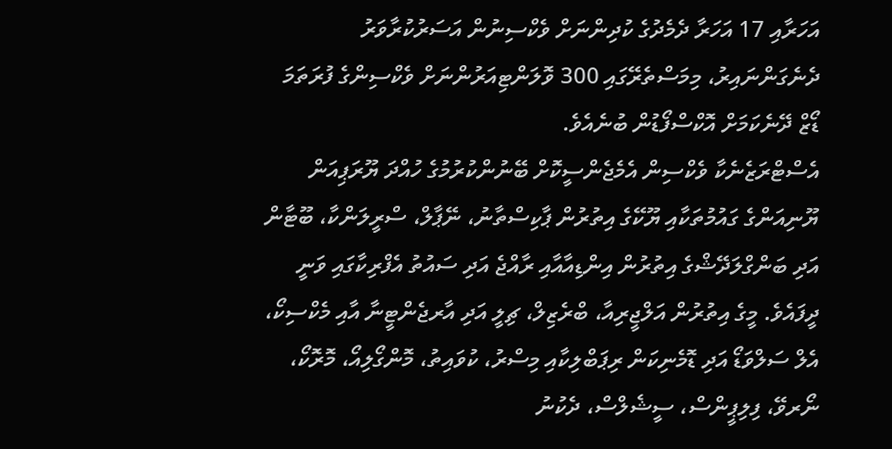އަހަރާއި 17 އަހަރާ ދެމެދުގެ ކުދިންނަށް ވެކްސިނުން އަސަރުކުރާވަރު ދެނެގަންނައިރު، މިމަސްތެރޭގައި 300 ވޮލަންޓިއަރުންނަށް ވެކްސިންގެ ފުރަތަމަ ޑޯޒް ދޭނެކަމަށް އޮކްސްފޯޑުން ބުނެއެވެ.
އެސްޓްރަޒެނެކާ ވެކްސިން އެމެޖެންސީކޮށް ބޭނުންކުރުމުގެ ހުއްދަ ޔޫރަޕިއަން ޔޫނިއަންގެ ގައުމުތަކާއި ޔޫކޭގެ އިތުރުން ޕާކިސްތާނު، ނޭޕާލް، ސްރީލަންކާ، ބޫޓާން އަދި ބަންގްލަދޭޝްގެ އިތުރުން އިންޑިއާއާއި ރާއްޖެ އަދި ސައުތު އެފްރިކާގައި ވަނީ ދީފައެވެ. މީގެ އިތުރުން އަލްޖީރިއާ، ބްރެޒިލް، ޗިލީ އަދި އާރޖެންޓީނާ އާއި މެކްސިކޯ، އެލް ސަލްވަޑޯ އަދި ޑޮމެނިކަން ރިޕަބްލިކާއި މިސްރު، ކުވައިތު، މޮންގޯލިއޯ، މޮރޮކޯ، ނޯރވޭ، ފިލިޕީންސް، ސީޝެލްސް، ދެކުނު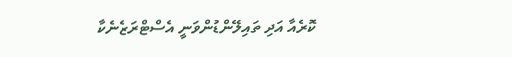ކޮރެއާ އަދި ތައިލޭންޑުންވަނީ އެސްޓްރަޒެނެކާ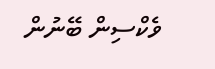ވެކްސިން ބޭނުން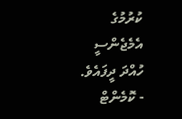ކުރުމުގެ އެމެޖެންސީ ހުއްދަ ދީފައެވެ.
- ކޮމެންޓް